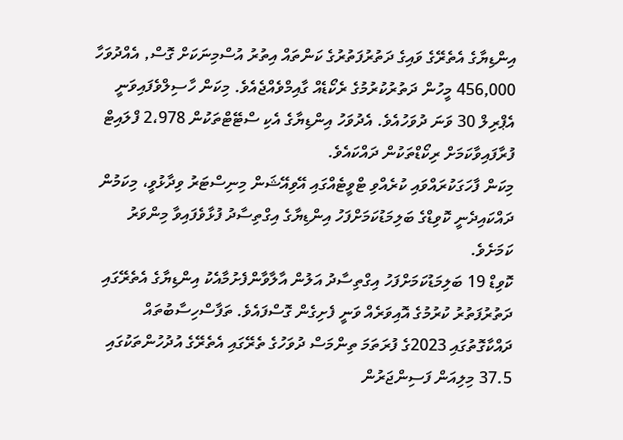އިންޑިޔާގެ އެތެރޭގެ ވައިގެ ދަތުރުފަތުރުގެ ކަންތައް އިތުރު އުސްމިނަކަށް ގޮސް, އެއްދުވަހާ 456,000 މީހުން ދަތުރުކުރުމުގެ ރެކޯޑެއް ގާއިމްވެއްޖެއެވެ. މިކަން ހާސިލްވެފައިވަނީ އެޕްރިލް 30 ވަނަ ދުވަހުއެވެ. އެދުވަހު އިންޑިޔާގެ އެކި ސްޓޭޓްތަކުން 2،978 ފްލައިޓް ފުރާފައިވާކަމަށް ރިކޯޑްތަކުން ދައްކައެވެ.
މިކަން ފާހަގަކުރައްވައި ކުރެއްވި ޓްވީޓެއްގައި އޭވިއޭޝަން މިނިސްޓަރު ވިދާޅުވީ، މިކަމުން ދައްކައިދެނީ ކޮވިޑްގެ ބަލިމަޑުކަމަށްފަހު އިންޑިޔާގެ އިގްތިސާދު ފުޅާވެފައިވާ މިންވަރު ކަމަށެވެ.
ކޮވިޑް 19 ބަލިމަޑުކަމަށްފަހު އިގްތިސާދު އަލުން އާލާވާންފެށުމާއެކު އިންޑިޔާގެ އެތެރޭގައި ދަތުރުފަތުރު ކުރުމުގެ އޮއިވަރެއް ވަނީ ފެށިގެން ގޮސްފައެވެ. ތަފާސްހިސާބުތައް ދައްކާގޮތުގައި 2023ގެ ފުރަތަމަ ތިންމަސް ދުވަހުގެ ތެރޭގައި އެތެރޭގެ އުދުހުންތަކުގައި 37.5 މިލިއަން ފަސިންޖަރުން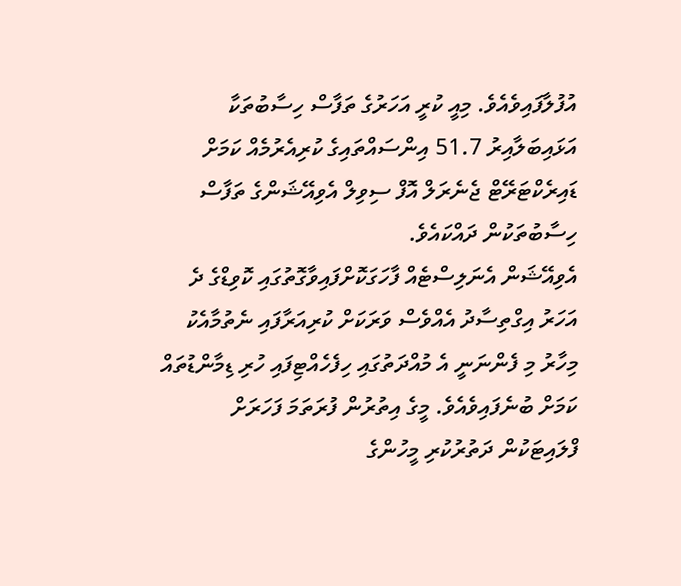އުފުލާފައިވެއެވެ. މިއީ ކުރީ އަހަރުގެ ތަފާސް ހިސާބުތަކާ އަޅައިބަލާއިރު 51.7 އިންސައްތައިގެ ކުރިއެރުމެއް ކަމަށް ޑައިރެކްޓަރޭޓް ޖެނެރަލް އޮފް ސިވިލް އެވިއޭޝަންގެ ތަފާސް ހިސާބުތަކުން ދައްކައެވެ.
އެވިއޭޝަން އެނަލިސްޓެއް ފާހަގަކޮށްފައިވާގޮތުގައި ކޮވިޑްގެ ދެ އަހަރު އިގްތިސާދު އެއްވެސް ވަރަކަށް ކުރިއަރާފައި ނެތުމާއެކު މިހާރު މި ފެންނަނީ އެ މުއްދަތުގައި ހިފެހެއްޓިފައި ހުރި ޑިމާންޑުތައް ކަމަށް ބުނެފައިވެއެވެ. މީގެ އިތުރުން ފުރަތަމަ ފަހަރަށް ފްލައިޓަކުން ދަތުރުކުރި މީހުންގެ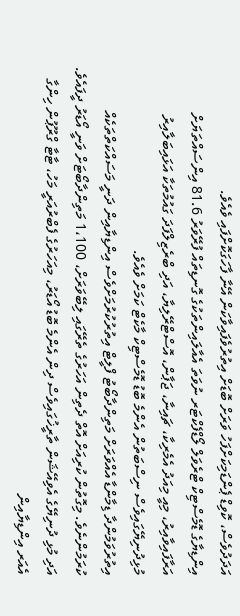އަދަދުވެސް، ކޮވިޑް ޕެންޑަމިކަށްފަހު ވަރަށް ބޮޑަށް އިތުރުވެފައިވާކަން އޭނާ ފާހަގަކޮށްފައި ވެއެވެ.
އިންޑިޔާގެ ޑޮމެސްޓިކް ޓްރެވަލް ލޯޑްފެކްޓަރ ނުވަތަ އެއާލައިންތަކުގެ ގޮނޑިތައް ފުރޭވަރު 81.6 އިންސައްތަޔަށް އަރާފައިވާއިރު، މިއީ މިއަދު އެމެރިކާ، ޗައިނާ، ޖަޕާން، އޮސްޓްރޭލިޔާ، އަދި ބްރެޒިލްފަދަ ގައުމުތަކާ އަޅައިބަލާއިރު މުޅިދުނިޔޭގައިވެސް ނިސްބަތުން އެންމެ ބޮޑު ޑޮމެސްޓިކް މާކެޓް ކަމަށް ވެއެވެ.
އިތުރުވަމުންދާ ޑިމާންޑާ އެއްވަރަށް މަތިންދާބޯޓު ފްލީޓް އިތުރުކުރުމަށްވެސް އިންޑިޔާއިން ދަނީ މަސައްކަތްތަކެއް ކުރަމުންނެވެ. މިގޮތުން ކުރިއަށް އޮތް ދެތިން އަހަރުގެ ތެރޭގައި ލިބޭވަރަށް، 1،100 މަތިންދާބޯޓަށް ވަނީ އޯޑަރު ދީފައެވެ.
އަދި މުޅި ދުނިޔޭގެ އެވިއޭޝަން ތާރީޚުގައިވެސް ދިން އެންމެ ބޮޑު އޯޑަރު، މިއަހަރުގެ ފެބްރުއަރީ މަހު، ޓާޓާ ގްރޫޕުން ހިންގާ އެއަރ އިންޑިޔާއިން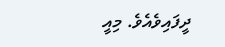ދީފައިވެއެވެ. މިއީ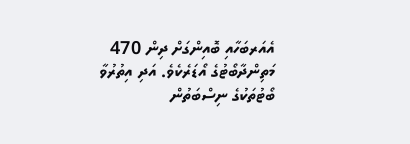އެއަރބަހާއި ބޮއިންގަށް ދިން 470 މަތިންދާބޯޓުގެ އޯޑަރެކެވެ. އަދި އިތުރުވާ ބޯޓުތަކުގެ ނިސްބަތުން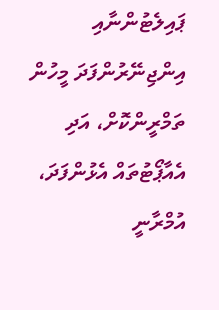ޕައިލެޓުންނާއި އިންޖިނޭރުންފަދަ މީހުން ތަމްރީންކޮށް، އަދި އެއާޕޯޓުތައް އެޅުންފަދަ، އުމްރާނީ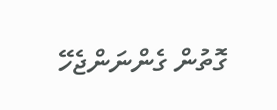ގޮތުން ގެންނަންޖެހޭ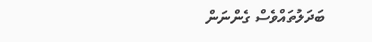ބަދަލުތައްވެސް ގެންނަން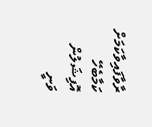ރާވާފައިވާކަމަށް ކަމާބެހޭ އޮފިޝަލުން ވަނީ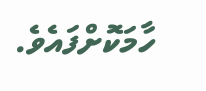ހާމަކޮށްފައެވެ.